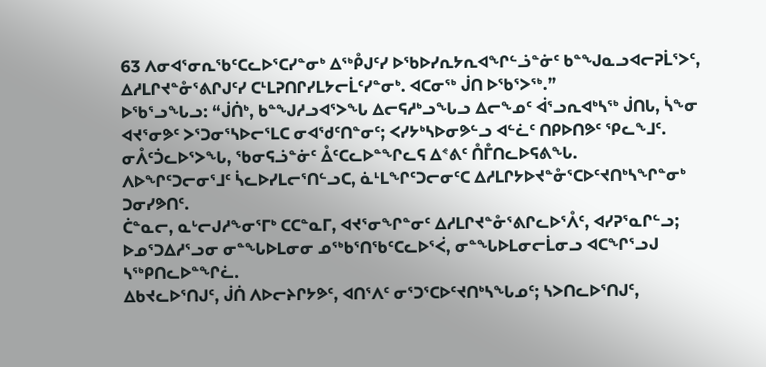63 ᐱᓂᐊᕐᓂᕆᖃᑦᑕᓚᐅᕐᑕᓯᓐᓂᒃ ᐃᖅᑬᒍᑦᓯ ᐅᖃᐅᓯᕆᔭᕆᐊᖏᓪᓘᓐᓃᑦ ᑲᓐᖑᓇᓗᐊᓕᕈᒫᕐᐳᑦ, ᐃᓱᒪᒋᔪᓐᓁᕐᕕᒋᒍᑦᓯ ᑕᒻᒪᕈᑎᒋᓯᒪᔭᓕᒫᑦᓯᓐᓂᒃ. ᐊᑕᓂᖅ ᒎᑎ ᐅᖃᕐᐳᖅ.”
ᐅᖃᕐᓗᖓᓗ: “ᒎᑏᒃ, ᑲᓐᖑᓱᓗᐊᕐᐳᖓ ᐃᓕᕋᓱᒃᓗᖓᓗ ᐃᓕᖕᓄᑦ ᐋᕐᓗᕆᐊᒃᓴᖅ ᒎᑎᒐ, ᓵᖕᓂ ᐊᔪᕐᓂᕗᑦ ᐳᕐᑐᓂᕐᓴᐅᓕᕐᒪᑕ ᓂᐊᖁᑦᑎᓐᓂᑦ; ᐸᓯᔭᒃᓴᐅᓂᕗᓪᓗ ᐊᓪᓛᑦ ᑎᑭᐅᑎᕗᑦ ᕿᓚᖕᒧᑦ.
ᓂᐰᑦᑑᓚᐅᕐᐳᖓ, ᖃᓂᕋᓘᓐᓃᑦ ᐂᑦᑕᓚᐅᓐᖏᓚᕋ ᐃᕝᕕᑦ ᑍᒤᑎᓚᐅᕋᕕᖓ.
ᐱᐅᖏᑦᑐᓕᓂᕐᒧᑦ ᓵᓚᐅᓯᒪᓕᕐᑎᓪᓗᑕ, ᓈᒻᒪᖏᑦᑐᓕᓂᑦᑕ ᐃᓱᒪᒋᔭᐅᔪᓐᓁᕐᑕᐅᑦᔪᑎᒃᓴᖏᓐᓂᒃ ᑐᓂᓯᕗᑎᑦ.
ᑖᓐᓇᓕ, ᓇᒡᓕᒍᓱᖕᓂᕐᒥᒃ ᑕᑕᓐᓇᒥ, ᐊᔪᕐᓂᖏᓐᓂᑦ ᐃᓱᒪᒋᔪᓐᓁᕐᕕᒋᓚᐅᕐᐰᑦ, ᐊᓯᕈᕐᓇᒋᓪᓗ; ᐅᓄᕐᑐᐃᓱᕐᓗᓂ ᓂᓐᖓᐅᒪᓂᓂ ᓄᖅᑲᕐᑎᖃᑦᑕᓚᐅᕐᐹ, ᓂᓐᖓᐅᒪᓂᓕᒫᓂᓗ ᐊᑕᖏᕐᓗᒍ ᓴᖅᑭᑎᓚᐅᓐᖏᓛ.
ᐃᑲᔪᓚᐅᕐᑎᒍᑦ, ᒎᑏ ᐱᐅᓕᔨᒋᔭᕗᑦ, ᐊᑎᕐᐱᑦ ᓂᕐᑐᕐᑕᐅᑦᔪᑎᒃᓴᖓᓄᑦ; ᓴᐳᑎᓚᐅᕐᑎᒍᑦ,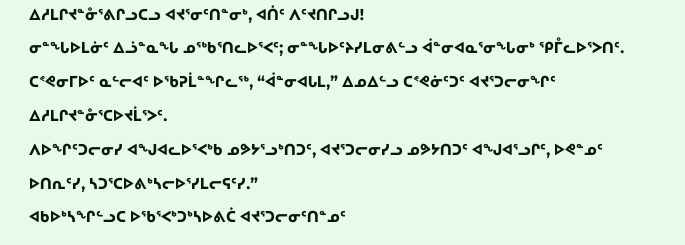ᐃᓱᒪᒋᔪᓐᓁᕐᕕᒋᓗᑕᓗ ᐊᔪᕐᓂᑦᑎᓐᓂᒃ, ᐊᑏᑦ ᐱᑦᔪᑎᒋᓗᒍ!
ᓂᓐᖓᐅᒪᓃᑦ ᐃᓘᓐᓇᖓ ᓄᖅᑲᕐᑎᓚᐅᕐᐸᑦ; ᓂᓐᖓᐅᑦᔨᓯᒪᓂᕕᓪᓗ ᐋᓐᓂᐊᓇᕐᓂᖓᓂᒃ ᕿᒤᓚᐅᕐᐳᑎᑦ.
ᑕᕝᕙᓂᒥᐅᑦ ᓇᓪᓕᐊᑦ ᐅᖃᕈᒫᓐᖏᓚᖅ, “ᐋᓐᓂᐊᒐᒪ,” ᐃᓄᐃᓪᓗ ᑕᕝᕙᓃᑦᑐᑦ ᐊᔪᕐᑐᓕᓂᖏᑦ ᐃᓱᒪᒋᔪᓐᓁᕐᑕᐅᔪᒫᕐᐳᑦ.
ᐱᐅᖏᑦᑐᓕᓂᓯ ᐊᖑᐊᓚᐅᕐᐸᒃᑲ ᓄᕗᔭᕐᓗᒃᑎᑐᑦ, ᐊᔪᕐᑐᓕᓂᓯᓗ ᓄᕗᔭᑎᑐᑦ ᐊᖑᐊᕐᓗᒋᑦ, ᐅᕙᓐᓄᑦ ᐅᑎᕆᑦᓯ, ᓴᑐᕐᑕᐅᕕᒃᓴᓕᐅᕐᓯᒪᓕᕋᑦᓯ.”
ᐊᑲᐅᒃᓴᖏᓪᓗᑕ ᐅᖃᕐᐸᒃᑐᒃᓴᐅᕕᑖ ᐊᔪᕐᑐᓕᓂᑦᑎᓐᓄᑦ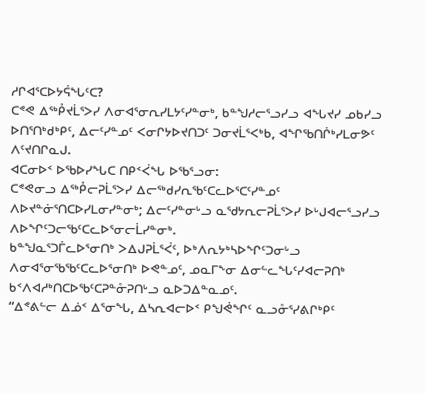ᓱᒋᐊᕐᑕᐅᔭᕌᖓᑦᑕ?
ᑕᕝᕙ ᐃᖅᑬᔪᒫᕐᐳᓯ ᐱᓂᐊᕐᓂᕆᓯᒪᔭᑦᓯᓐᓂᒃ, ᑲᓐᖑᓱᓕᕐᓗᓯᓗ ᐊᖓᔪᓯ ᓄᑲᓯᓗ ᐅᑎᕐᑎᒃᑯᒃᑭᑦ, ᐃᓕᑦᓯᓐᓄᑦ ᐸᓂᒋᔭᐅᔪᑎᑐᑦ ᑐᓂᔪᒫᕐᐸᒃᑲ, ᐊᖏᖃᑎᒌᒃᓯᒪᓂᕗᑦ ᐱᑦᔪᑎᒋᓇᒍ.
ᐊᑕᓂᐅᑉ ᐅᖃᐅᓯᖓᑕ ᑎᑭᑉᐹᖓ ᐅᖃᕐᓗᓂ:
ᑕᕝᕙᓂᓗ ᐃᖅᑬᓕᕈᒫᕐᐳᓯ ᐃᓕᖅᑯᓯᕆᖃᑦᑕᓚᐅᕐᑕᑦᓯᓐᓄᑦ ᐱᐅᔪᓐᓃᕐᑎᑕᐅᓯᒪᓂᓯᓐᓂᒃ; ᐃᓕᑦᓯᓐᓂᒡᓗ ᓇᖁᔭᕆᓕᕈᒫᕐᐳᓯ ᐅᒡᒍᐊᓕᕐᓗᓯᓗ ᐱᐅᖏᑦᑐᓕᖃᑦᑕᓚᐅᕐᓂᓕᒫᓯᓐᓂᒃ.
ᑲᓐᖑᓇᕐᑐᒦᓚᐅᕐᓂᑎᒃ ᐳᐃᒍᕈᒫᕐᐹᑦ, ᐅᒃᐱᕆᔭᒃᓴᐅᖏᑦᑐᓂᒡᓗ ᐱᓂᐊᕐᓂᖃᖃᑦᑕᓚᐅᕐᓂᑎᒃ ᐅᕙᓐᓄᑦ, ᓄᓇᒥᖕᓂ ᐃᓂᓪᓚᖓᑦᓯᐊᓕᕈᑎᒃ ᑲᑉᐱᐊᓱᒃᑎᑕᐅᖃᑦᑕᕈᓐᓁᕈᑎᒡᓗ ᓇᐅᑐᐃᓐᓇᓄᑦ.
“ᐃᕝᕕᓪᓕ ᐃᓅᑉ ᐃᕐᓂᖓ, ᐃᓴᕆᐊᓕᐅᑉ ᑭᖑᕚᖏᑦ ᓇᓗᓁᕐᓯᕕᒋᒃᑭᑦ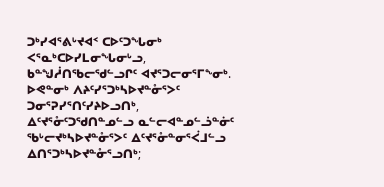ᑐᒃᓯᐊᕐᕕᒡᔪᐊᑉ ᑕᐅᑦᑐᖓᓂᒃ ᐸᕐᓇᒃᑕᐅᓯᒪᓂᖓᓂᒡᓗ, ᑲᓐᖑᓲᑎᖃᓕᖁᓪᓗᒋᑦ ᐊᔪᕐᑐᓕᓂᕐᒥᖕᓂᒃ.
ᐅᕙᓐᓂᒃ ᐱᔨᑦᓯᕐᑐᒃᓴᐅᔪᓐᓁᕐᐳᑦ ᑐᓂᕐᕈᓯᕐᑎᑦᓯᔨᐅᓗᑎᒃ, ᐃᑦᔪᕐᓁᑦᑐᖁᑎᓐᓄᓪᓗ ᓇᓪᓕᐊᓐᓄᓪᓘᓐᓃᑦ ᖃᒡᓕᔪᒃᓴᐅᔪᓐᓁᕐᐳᑦ ᐃᑦᔪᕐᓁᓐᓂᕐᐹᒧᓪᓗ ᐃᑎᕐᑐᒃᓴᐅᔪᓐᓁᕐᓗᑎᒃ;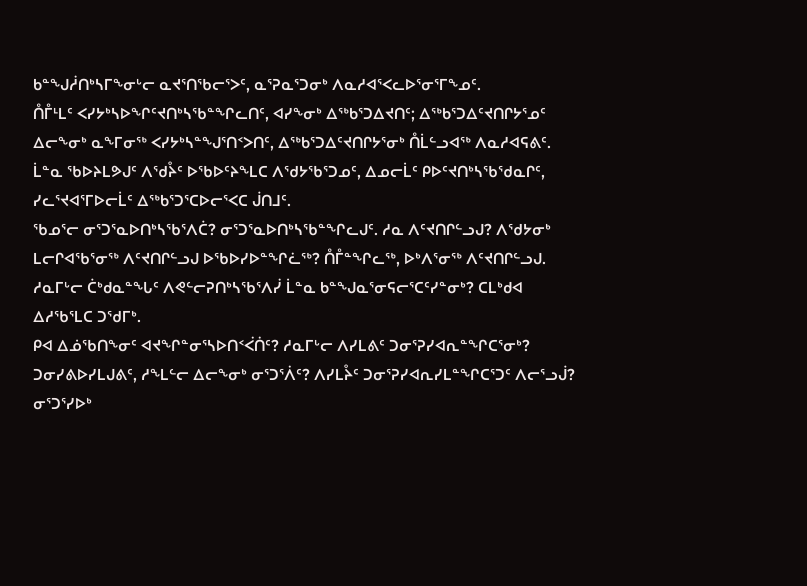ᑲᓐᖑᓲᑎᒃᓴᒥᖕᓂᒡᓕ ᓇᔪᕐᑎᖃᓕᕐᐳᑦ, ᓇᕐᕈᓇᕐᑐᓂᒃ ᐱᓇᓱᐊᕐᐸᓚᐅᕐᓂᕐᒥᖕᓄᑦ.
ᑍᒤᒻᒪᑦ ᐸᓯᔭᒃᓴᐅᖏᑦᔪᑎᒃᓴᖃᓐᖏᓚᑎᑦ, ᐊᓯᖕᓂᒃ ᐃᖅᑲᕐᑐᐃᔪᑎᑦ; ᐃᖅᑲᕐᑐᐃᑦᔪᑎᒋᔭᕐᓄᑦ ᐃᓕᖕᓂᒃ ᓇᖕᒥᓂᖅ ᐸᓯᔭᒃᓴᓐᖑᕐᑎᑉᐳᑎᑦ, ᐃᖅᑲᕐᑐᐃᑦᔪᑎᒋᔭᕐᓂᒃ ᑍᒫᓪᓗᐊᖅ ᐱᓇᓱᐊᕋᕕᑦ.
ᒫᓐᓇ ᖃᐅᔨᒪᕗᒍᑦ ᐱᖁᔧᑦ ᐅᖃᐅᑦᔨᖕᒪᑕ ᐱᖁᔭᖃᕐᑐᓄᑦ, ᐃᓄᓕᒫᑦ ᑭᐅᑦᔪᑎᒃᓴᖃᖁᓇᒋᑦ, ᓯᓚᕐᔪᐊᕐᒥᐅᓕᒫᑦ ᐃᖅᑲᕐᑐᕐᑕᐅᓕᕐᐸᑕ ᒎᑎᒧᑦ.
ᖃᓄᕐᓕ ᓂᕐᑐᕐᓇᐅᑎᒃᓴᖃᕐᐱᑖ? ᓂᕐᑐᕐᓇᐅᑎᒃᓴᖃᓐᖏᓚᒍᑦ. ᓱᓇ ᐱᑦᔪᑎᒋᓪᓗᒍ? ᐱᖁᔭᓂᒃ ᒪᓕᒋᐊᖃᕐᓂᖅ ᐱᑦᔪᑎᒋᓪᓗᒍ ᐅᖃᐅᓯᐅᓐᖏᓛᖅ? ᑍᒤᓐᖏᓚᖅ, ᐅᒃᐱᕐᓂᖅ ᐱᑦᔪᑎᒋᓪᓗᒍ.
ᓱᓇᒥᒡᓕ ᑖᒃᑯᓇᓐᖓᑦ ᐱᕙᓪᓕᕈᑎᒃᓴᖃᕐᐱᓰ ᒫᓐᓇ ᑲᓐᖑᓇᕐᓂᕋᓕᕐᑕᑦᓯᓐᓂᒃ? ᑕᒪᒃᑯᐊ ᐃᓱᖃᕐᒪᑕ ᑐᖁᒥᒃ.
ᑭᐊ ᐃᓅᖃᑎᖕᓂᑦ ᐊᔪᖏᓐᓂᕐᓴᐅᑎᑉᐹᑏᑦ? ᓱᓇᒥᒡᓕ ᐱᓯᒪᕕᑦ ᑐᓂᕐᕈᓯᐊᕆᓐᖏᑕᕐᓂᒃ? ᑐᓂᓯᕕᐅᓯᒪᒍᕕᑦ, ᓱᖕᒪᓪᓕ ᐃᓕᖕᓂᒃ ᓂᕐᑐᕐᐲᑦ? ᐱᓯᒪᔧᑦ ᑐᓂᕐᕈᓯᐊᕆᓯᒪᓐᖏᑕᕐᑐᑦ ᐱᓕᕐᓗᒎ?
ᓂᕐᑐᕐᓯᐅᒃ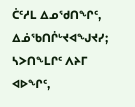ᑖᑦᓱᒪ ᐃᓄᖁᑎᖏᑦ, ᐃᓅᖃᑎᒌᒡᔪᐊᖑᔪᓯ; ᓴᐳᑎᖕᒪᒋᑦ ᐱᔨᒥ ᐊᐅᖏᑦ,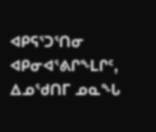ᐊᑭᕋᕐᑐᕐᑎᓂ ᐊᑭᓂᐊᕐᕕᒋᖕᒪᒋᑦ, ᐃᓄᖁᑎᒥ ᓄᓇᖓ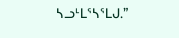ᓴᓗᒻᒪᕐᓴᕐᒪᒍ.”